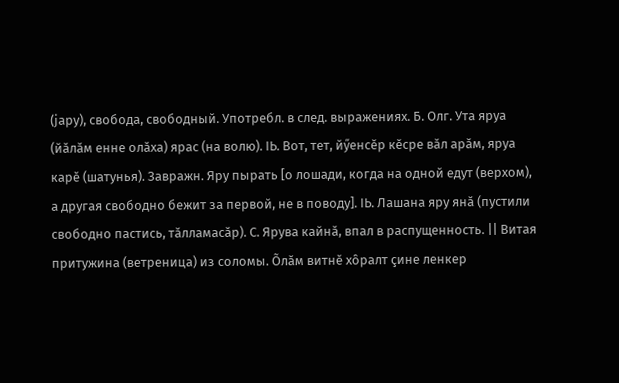(jару), свобода, свободный. Употребл. в след. выражениях. Б. Олг. Ута яруа (йăлăм енне олăха) ярас (на волю). IЬ. Вот, тет, йӳенсĕр кĕсре вăл арăм, яруа карĕ (шатунья). Завражн. Яру пырать [о лошади, когда на одной едут (верхом), а другая свободно бежит за первой, не в поводу]. IЬ. Лашана яру янă (пустили свободно пастись, тăлламасăр). С. Ярува кайнă, впал в распущенность. || Витая притужина (ветреница) из соломы. Õлăм витнĕ хȏралт çине ленкер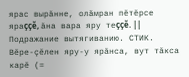ярас вырăнне, олăмран пĕтĕрсе яраççĕ, ăна вара яру теççĕ. || Подражание вытягиванию. СТИК. Вĕре-çĕлен яру-у ярăнса, вут тăкса карĕ (=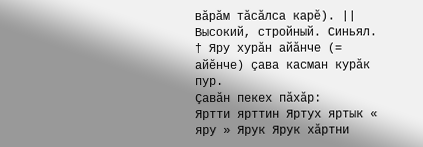вăрăм тăсăлса карĕ). || Высокий, стройный. Синьял. † Яру хурăн айăнче (= айĕнче) çава касман курăк пур.
Çавăн пекех пăхăр:
Яртти ярттин Яртух яртык « яру » Ярук Ярук хăртни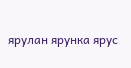ярулан ярунка ярус